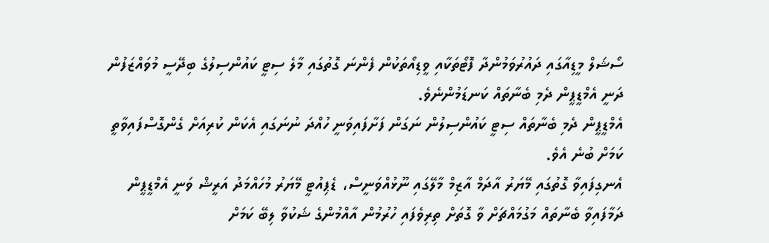ސޯޝަލް މީޑިއާގައި ދައުރުވަމުންދާ ފޮޓޯތަކާއި ވީޑިއޯތަކުން ފެންނަ ގޮތުގައި މާލެ ސިޓީ ކައުންސިލުގެ ބިދޭސީ މުވައްޒަފުން ދަނީ އެމްޑީޕީން ދެމި ބެނާތައް ކަނޑަމުންނެވެ.
އެމްޑީޕީން ދެމި ބެނާތައް ސިޓީ ކައުންސިލުން ނަގަން ފަށާފައިވަނީ ހުއްދަ ނުނަގައި އެކަން ކުރިއަށް ގެންގޮސްފައިވާތީ ކަމަށް ބުނެ އެވެ.
އެނގިފައިވާ ގޮތުގައި މޭޔަރު އާދަމް އާޒިމް މާލޭގައި ނޫޅުއްވަނީސް، ޑެޕިއުޓީ މޭޔަރު މުހައްމަދު އަރީޝް ވަނީ އެމްޑީޕީން ދަމާފައިވާ ބެނާތައް މަގުމައްޗަށް ވާ ގޮތަށް ތިރިވެފައި ހުރުމުން އާއްމުންގެ ޝަކުވާ ލިބޭ ކަމަށް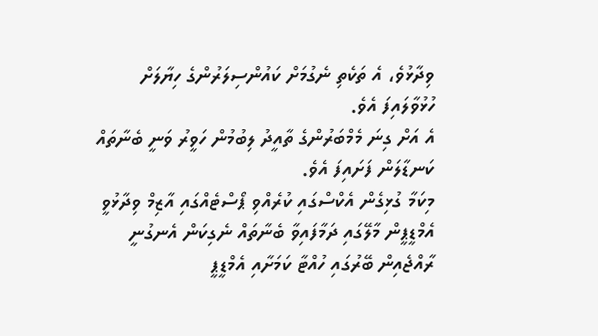ވިދާޅުވެ، އެ ތަކެތި ނެގުމަށް ކައުންސިލަރުންގެ ހިޔާލަށް ހުޅުވާލައިފަ އެވެ.
އެ އަށް ގިނަ މެމްބަރުންގެ ތާއީދު ލިބުމުން ހަވީރު ވަނީ ބެނާތައް ކަނޑާލަން ފަށައިފަ އެވެ.
މިކަމާ ގުޅިގެން އެކްސްގައި ކުރެއްވި ޕޯސްޓެއްގައި އާޒިމް ވިދާޅުވީ އެމްޑީޕީން މާލޭގައި ދަމާފައިވާ ބެނާތައް ނެގިކަން އެނގުނީ ރާއްޖެއިން ބޭރުގައި ހުއްޓާ ކަމަށާއި އެމްޑީޕީ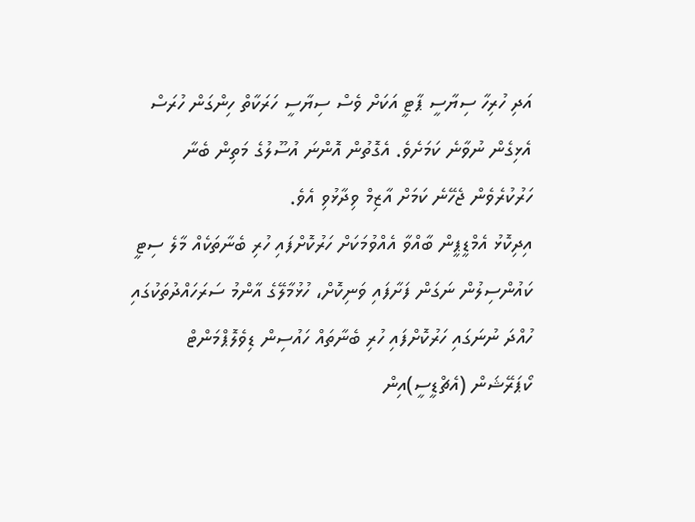އަދި ހުރިހާ ސިޔާސީ ޕާޓީ އަކަށް ވެސް ސިޔާސީ ހަރަކާތް ހިންގަން ހުރަސް އެޅިގެން ނުވާނެ ކަމަށެވެ. އެގޮތުން އޮންނަ އުސޫލުގެ މަތިން ބެނާ ހަރުކުރެވެން ޖެހޭނެ ކަމަށް އާޒިމް ވިދާޅުވި އެވެ.
އިދިކޮޅު އެމްޑީޕީން ބާއްވާ އެއްވުމަކަށް ހަރުކޮށްފައި ހުރި ބެނާތަކެއް މާލެ ސިޓީ ކައުންސިލުން ނަގަން ފަށާފައި ވަނިކޮށް، ހުޅުމާލޭގެ އާންމު ސަރަހައްދުތަކުގައި ހުއްދަ ނުނަގައި ހަރުކޮށްފައި ހުރި ބެނާތައް ހައުސިން ޑިވެލޮޕްމަންޓް ކޯޕަރޭޝަން (އެޗްޑީސީ)އިން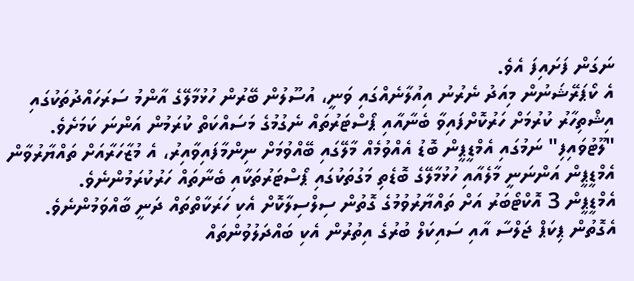ނަގަން ފަށައިފަ އެވެ.
އެ ކޯޕަރޭޝަނުން މިއަދު ނެރުނު އިއުލާނެއްގައި ވަނީ، އުސޫލުން ބޭރުން ހުޅުމާލޭގެ އާންމު ސަރަހައްދުތަކުގައި އިޝްތިހާރު ކުރުމަށް ހަރުކޮށްފައިވާ ބެނާއާއި ޕޯސްޓަރުތައް ނެގުމުގެ މަސައްކަތް ކުރަމުން އަންނަ ކަމަށެވެ.
"ލޫޓުވައިފި" ނަމުގައި އެމްޑީޕީން ބޮޑު އެއްވުމެއް މާލޭގައި ބޭއްވުމަށް ނިންމާފައިވާއިރު، އެ މުޒާހަރާއަށް ތައްޔާރުވާން އެމްޑީޕީން އަންނަނީ މާލެއާއި ހުޅުމާލޭގެ ބޮޑެތި މަގުތަކުގައި ޕޯސްޓަރުތަކާއި ބެނާތައް ހަރުކުރަމުންނެވެ.
އެމްޑީޕީން 3 އޮކްޓޯބަރު އަށް ތައްޔާރުވުމުގެ ގޮތުން ސިލްސިލާކޮށް އެކި ހަރަކާތްތައް ދަނީ ބާއްވަމުންނެވެ. އެގޮތުން ޕިކަޕް ޖަލްސާ އާއި ސައިކަލް ބުރުގެ އިތުރުން އެކި ބައްދަލުވުންތައް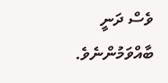ވެސް ދަނީ ބާއްވަމުންނެވެ.